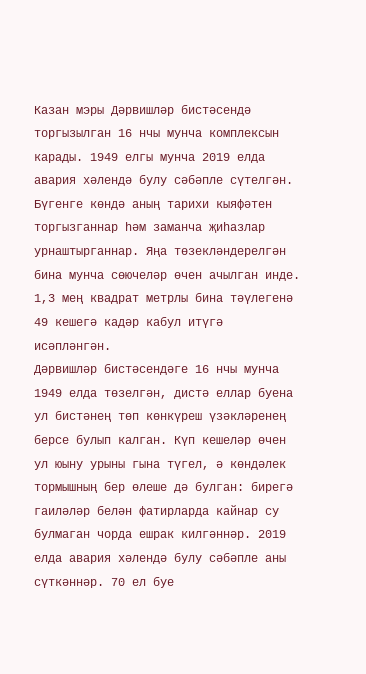Казан мэры Дәрвишләр бистәсендә торгызылган 16 нчы мунча комплексын карады. 1949 елгы мунча 2019 елда авария хәлендә булу сәбәпле сүтелгән. Бүгенге көндә аның тарихи кыяфәтен торгызганнар һәм заманча җиһазлар урнаштырганнар. Яңа төзекләндерелгән бина мунча сөючеләр өчен ачылган инде. 1,3 мең квадрат метрлы бина тәүлегенә 49 кешегә кадәр кабул итүгә исәпләнгән.
Дәрвишләр бистәсендәге 16 нчы мунча 1949 елда төзелгән, дистә еллар буена ул бистәнең төп көнкүреш үзәкләренең берсе булып калган. Күп кешеләр өчен ул юыну урыны гына түгел, ә көндәлек тормышның бер өлеше дә булган: бирегә гаиләләр белән фатирларда кайнар су булмаган чорда ешрак килгәннәр. 2019 елда авария хәлендә булу сәбәпле аны сүткәннәр. 70 ел буе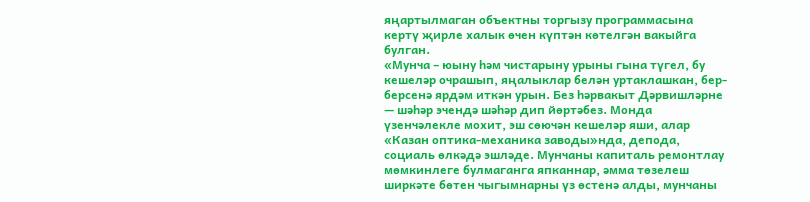яңартылмаган объектны торгызу программасына кертү җирле халык өчен күптән көтелгән вакыйга булган.
«Мунча – юыну һәм чистарыну урыны гына түгел, бу кешеләр очрашып, яңалыклар белән уртаклашкан, бер-берсенә ярдәм иткән урын. Без һәрвакыт Дәрвишләрне — шәһәр эчендә шәһәр дип йөртәбез. Монда үзенчәлекле мохит, эш сөючән кешеләр яши, алар «Казан оптика-механика заводы»нда, депода, социаль өлкәдә эшләде. Мунчаны капиталь ремонтлау мөмкинлеге булмаганга япканнар, әмма төзелеш ширкәте бөтен чыгымнарны үз өстенә алды, мунчаны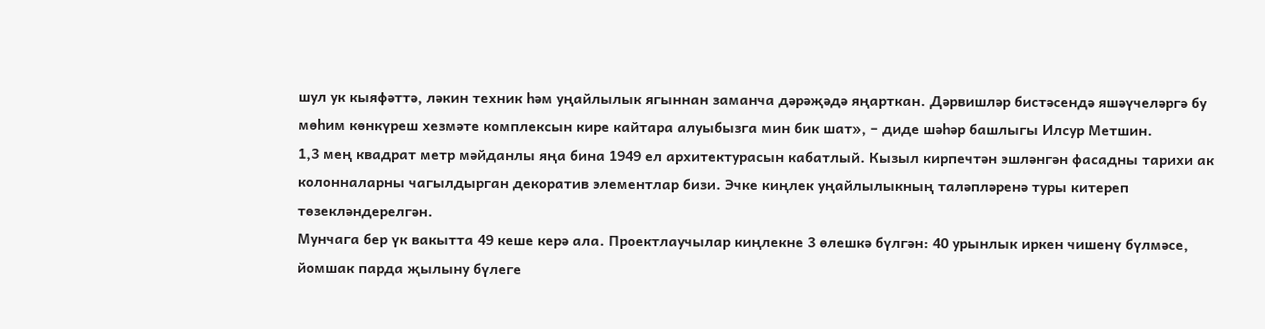шул ук кыяфәттә, ләкин техник һәм уңайлылык ягыннан заманча дәрәҗәдә яңарткан. Дәрвишләр бистәсендә яшәүчеләргә бу мөһим көнкүреш хезмәте комплексын кире кайтара алуыбызга мин бик шат», – диде шәһәр башлыгы Илсур Метшин.
1,3 мең квадрат метр мәйданлы яңа бина 1949 ел архитектурасын кабатлый. Кызыл кирпечтән эшләнгән фасадны тарихи ак колонналарны чагылдырган декоратив элементлар бизи. Эчке киңлек уңайлылыкның таләпләренә туры китереп төзекләндерелгән.
Мунчага бер үк вакытта 49 кеше керә ала. Проектлаучылар киңлекне 3 өлешкә бүлгән: 40 урынлык иркен чишенү бүлмәсе, йомшак парда җылыну бүлеге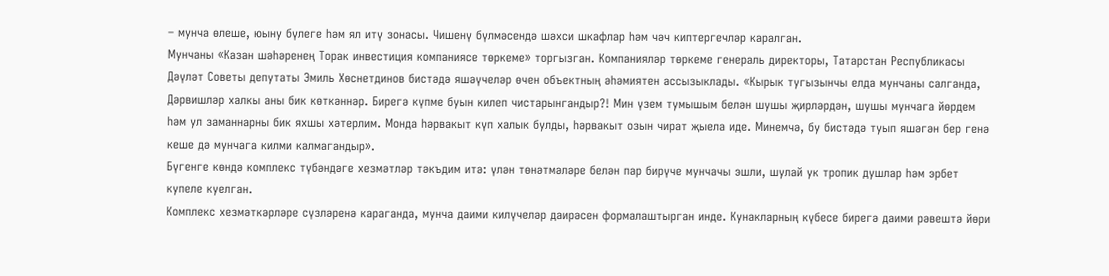– мунча өлеше, юыну бүлеге һәм ял итү зонасы. Чишенү бүлмәсендә шәхси шкафлар һәм чәч киптергечләр каралган.
Мунчаны «Казан шәһәренең Торак инвестиция компаниясе төркеме» торгызган. Компанияләр төркеме генераль директоры, Татарстан Республикасы Дәүләт Советы депутаты Эмиль Хөснетдинов бистәдә яшәүчеләр өчен объектның әһәмиятен ассызыклады. «Кырык тугызынчы елда мунчаны салганда, Дәрвишләр халкы аны бик көткәннәр. Бирегә күпме буын килеп чистарынгандыр?! Мин үзем тумышым белән шушы җирләрдән, шушы мунчага йөрдем һәм ул заманнарны бик яхшы хәтерлим. Монда һәрвакыт күп халык булды, һәрвакыт озын чират җыела иде. Минемчә, бу бистәдә туып яшәгән бер генә кеше дә мунчага килми калмагандыр».
Бүгенге көндә комплекс түбәндәге хезмәтләр тәкъдим итә: үлән төнәтмәләре белән пар бирүче мунчачы эшли, шулай ук тропик душлар һәм эрбет купеле куелган.
Комплекс хезмәткәрләре сүзләренә караганда, мунча даими килүчеләр даирәсен формалаштырган инде. Кунакларның күбесе бирегә даими рәвештә йөри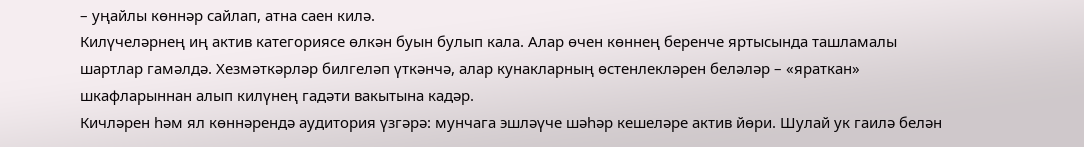– уңайлы көннәр сайлап, атна саен килә.
Килүчеләрнең иң актив категориясе өлкән буын булып кала. Алар өчен көннең беренче яртысында ташламалы шартлар гамәлдә. Хезмәткәрләр билгеләп үткәнчә, алар кунакларның өстенлекләрен беләләр – «яраткан» шкафларыннан алып килүнең гадәти вакытына кадәр.
Кичләрен һәм ял көннәрендә аудитория үзгәрә: мунчага эшләүче шәһәр кешеләре актив йөри. Шулай ук гаилә белән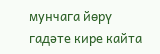мунчага йөрү гадәте кире кайта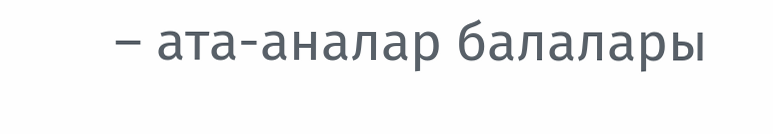– ата-аналар балалары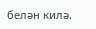белән килә.